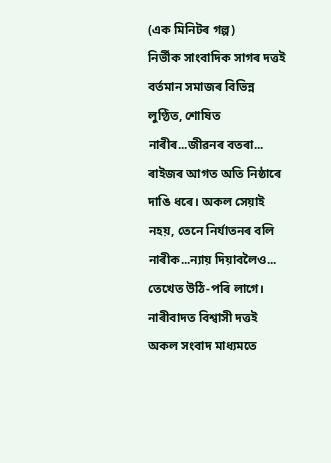(এক মিনিটৰ গল্প)
নিৰ্ভীক সাংবাদিক সাগৰ দত্তই বৰ্তমান সমাজৰ বিভিন্ন লুণ্ঠিত, শোষিত নাৰীৰ...জীৱনৰ বতৰা... ৰাইজৰ আগত অতি নিষ্ঠাৰে দাঙি ধৰে। অকল সেয়াই নহয়, তেনে নিৰ্যাতনৰ বলি নাৰীক...ন্যায় দিয়াবলৈও... তেখেত উঠি-পৰি লাগে। নাৰীবাদত বিশ্বাসী দত্তই অকল সংবাদ মাধ্যমতে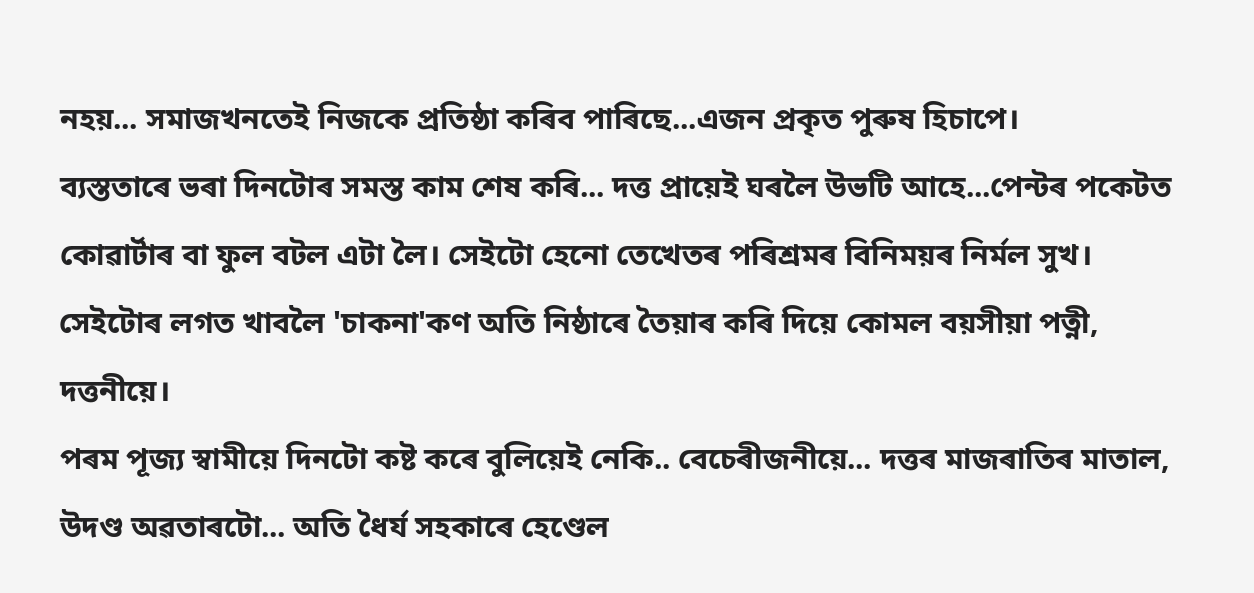নহয়... সমাজখনতেই নিজকে প্ৰতিষ্ঠা কৰিব পাৰিছে...এজন প্ৰকৃত পুৰুষ হিচাপে।
ব্যস্ততাৰে ভৰা দিনটোৰ সমস্ত কাম শেষ কৰি... দত্ত প্ৰায়েই ঘৰলৈ উভটি আহে...পেন্টৰ পকেটত কোৱাৰ্টাৰ বা ফুল বটল এটা লৈ। সেইটো হেনো তেখেতৰ পৰিশ্ৰমৰ বিনিময়ৰ নিৰ্মল সুখ। সেইটোৰ লগত খাবলৈ 'চাকনা'কণ অতি নিষ্ঠাৰে তৈয়াৰ কৰি দিয়ে কোমল বয়সীয়া পত্নী, দত্তনীয়ে।
পৰম পূজ্য স্বামীয়ে দিনটো কষ্ট কৰে বুলিয়েই নেকি.. বেচেৰীজনীয়ে... দত্তৰ মাজৰাতিৰ মাতাল, উদণ্ড অৱতাৰটো... অতি ধৈৰ্য সহকাৰে হেণ্ডেল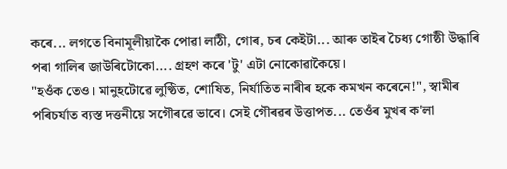কৰে... লগতে বিনামূলীয়াকৈ পোৱা লাঠী, গোৰ, চৰ কেইটা... আৰু তাইৰ চৈধ্য গোষ্ঠী উদ্ধাৰি পৰা গালিৰ জাউৰিটোকো.... গ্ৰহণ কৰে 'টু' এটা নোকোৱাকৈয়ে।
"হওঁক তেও। মানুহটোৱে লুণ্ঠিত, শোষিত, নিৰ্যাতিত নাৰীৰ হকে কমখন কৰেনে!", স্বামীৰ পৰিচৰ্যাত ব্যস্ত দত্তনীয়ে সগৌৰৱে ভাবে। সেই গৌৰৱৰ উত্তাপত... তেওঁৰ মুখৰ ক'লা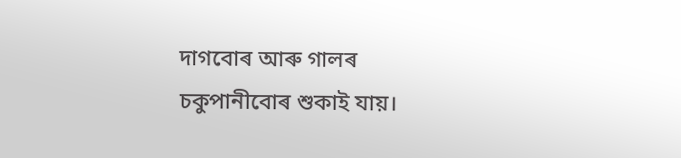দাগবোৰ আৰু গালৰ চকুপানীবোৰ শুকাই যায়।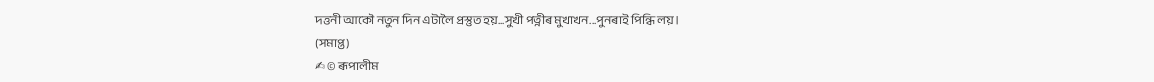দত্তনী আকৌ নতুন দিন এটালৈ প্ৰস্তুত হয়...সুখী পত্নীৰ মুখাখন...পুনৰাই পিন্ধি লয়।
(সমাপ্ত)
✍ © ৰূপালীম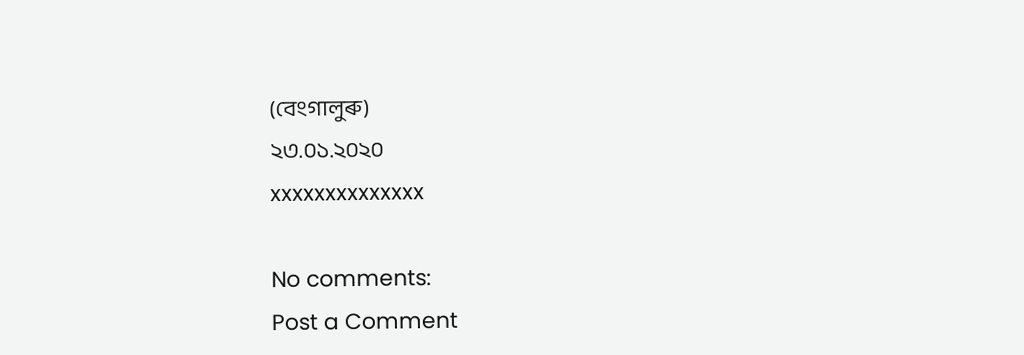(বেংগালুৰু)
২৩.০১.২০২০
xxxxxxxxxxxxxx

No comments:
Post a Comment